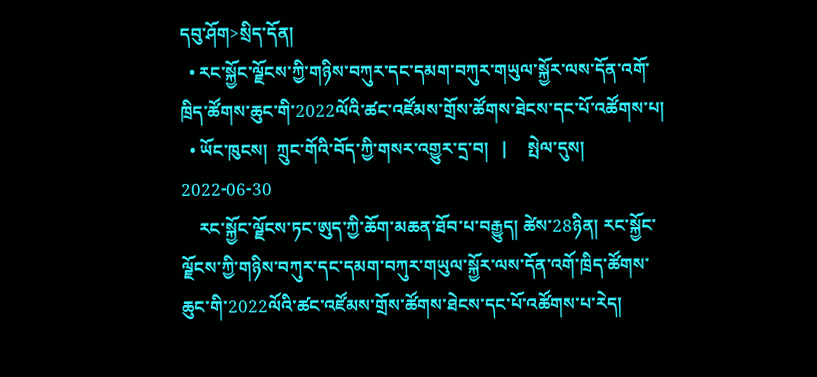དབུ་ཤོག>སྲིད་དོན།
  • རང་སྐྱོང་ལྗོངས་ཀྱི་གཉིས་བཀུར་དང་དམག་བཀུར་གཡུལ་སྐྱོར་ལས་དོན་འགོ་ཁྲིད་ཚོགས་ཆུང་གི་2022ལོའི་ཚང་འཛོམས་གྲོས་ཚོགས་ཐེངས་དང་པོ་འཚོགས་པ།
  • ཡོང་ཁུངས།  ཀྲུང་གོའི་བོད་ཀྱི་གསར་འགྱུར་དྲ་བ།   |     སྤེལ་དུས།  2022-06-30
    རང་སྐྱོང་ལྗོངས་ཏང་ཨུད་ཀྱི་ཆོག་མཆན་ཐོབ་པ་བརྒྱུད། ཚེས་28ཉིན། རང་སྐྱོང་ལྗོངས་ཀྱི་གཉིས་བཀུར་དང་དམག་བཀུར་གཡུལ་སྐྱོར་ལས་དོན་འགོ་ཁྲིད་ཚོགས་ཆུང་གི་2022ལོའི་ཚང་འཛོམས་གྲོས་ཚོགས་ཐེངས་དང་པོ་འཚོགས་པ་རེད།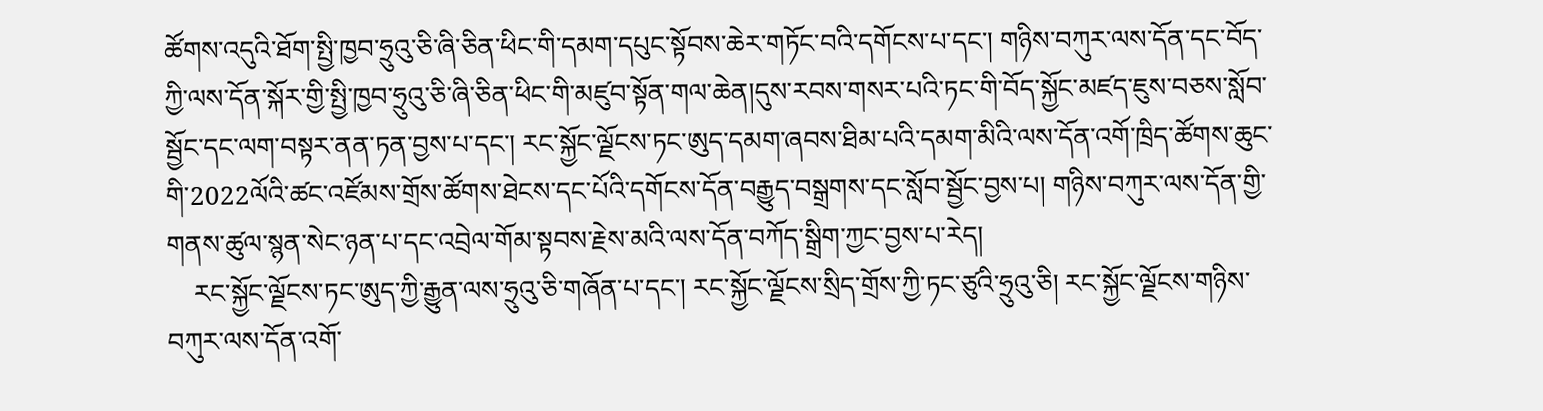ཚོགས་འདུའི་ཐོག་སྤྱི་ཁྱབ་ཧྲུའུ་ཅི་ཞི་ཅིན་ཕིང་གི་དམག་དཔུང་སྟོབས་ཆེར་གཏོང་བའི་དགོངས་པ་དང་། གཉིས་བཀུར་ལས་དོན་དང་བོད་ཀྱི་ལས་དོན་སྐོར་གྱི་སྤྱི་ཁྱབ་ཧྲུའུ་ཅི་ཞི་ཅིན་ཕིང་གི་མཛུབ་སྟོན་གལ་ཆེན།དུས་རབས་གསར་པའི་ཏང་གི་བོད་སྐྱོང་མཛད་ཇུས་བཅས་སློབ་སྦྱོང་དང་ལག་བསྟར་ནན་ཏན་བྱས་པ་དང་། རང་སྐྱོང་ལྗོངས་ཏང་ཨུད་དམག་ཞབས་ཐིམ་པའི་དམག་མིའི་ལས་དོན་འགོ་ཁྲིད་ཚོགས་ཆུང་གི་2022ལོའི་ཚང་འཛོམས་གྲོས་ཚོགས་ཐེངས་དང་པོའི་དགོངས་དོན་བརྒྱུད་བསྒྲགས་དང་སློབ་སྦྱོང་བྱས་པ། གཉིས་བཀུར་ལས་དོན་གྱི་གནས་ཚུལ་སྙན་སེང་ཉན་པ་དང་འབྲེལ་གོམ་སྟབས་རྗེས་མའི་ལས་དོན་བཀོད་སྒྲིག་ཀྱང་བྱས་པ་རེད།
    རང་སྐྱོང་ལྗོངས་ཏང་ཨུད་ཀྱི་རྒྱུན་ལས་ཧྲུའུ་ཅི་གཞོན་པ་དང་། རང་སྐྱོང་ལྗོངས་སྲིད་གྲོས་ཀྱི་ཏང་ཙུའི་ཧྲུའུ་ཅི། རང་སྐྱོང་ལྗོངས་གཉིས་བཀུར་ལས་དོན་འགོ་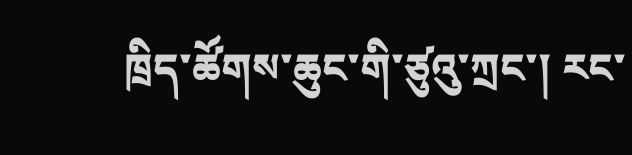ཁྲིད་ཚོགས་ཆུང་གི་ཙུའུ་ཀྲང་། རང་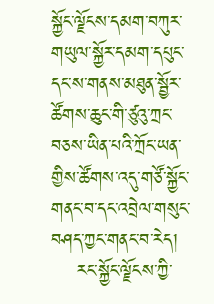སྐྱོང་ལྗོངས་དམག་བཀུར་གཡུལ་སྐྱོར་དམག་དཔུང་དང་ས་གནས་མཐུན་སྦྱོར་ཚོགས་ཆུང་གི་ཙུའུ་ཀྲང་བཅས་ཡིན་པའི་ཀྲོང་ཡན་གྱིས་ཚོགས་འདུ་གཙོ་སྐྱོང་གནང་བ་དང་འབྲེལ་གསུང་བཤད་ཀྱང་གནང་བ་རེད།
    རང་སྐྱོང་ལྗོངས་ཀྱི་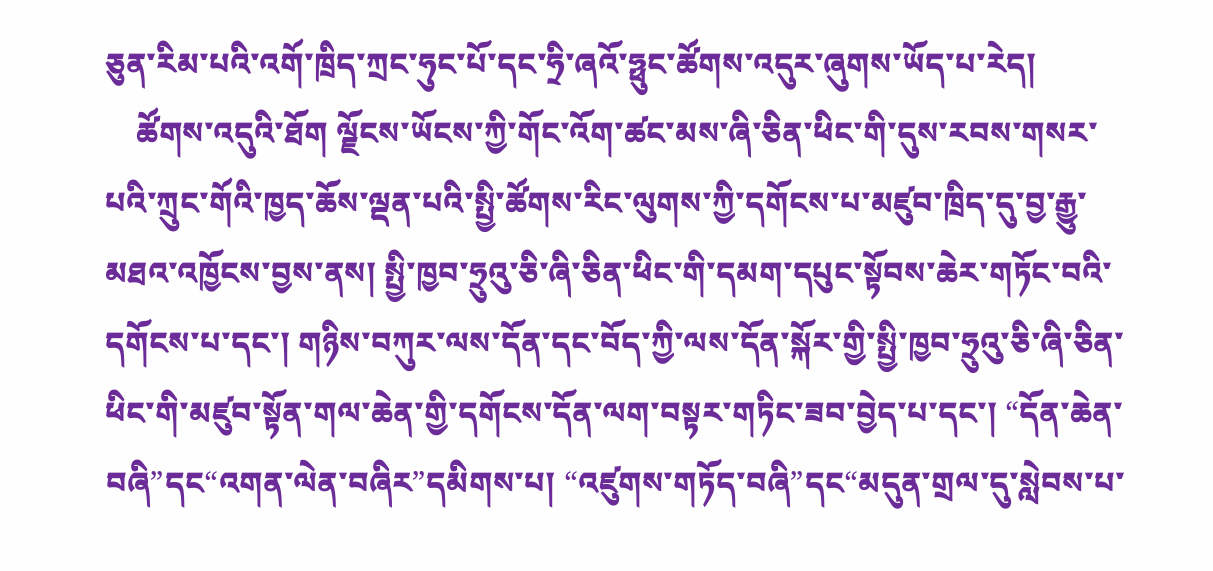ཅུན་རིམ་པའི་འགོ་ཁྲིད་ཀྲང་ཧུང་པོ་དང་ཧྲི་ཞའོ་ཧྥུང་ཚོགས་འདུར་ཞུགས་ཡོད་པ་རེད།
    ཚོགས་འདུའི་ཐོག ལྗོངས་ཡོངས་ཀྱི་གོང་འོག་ཚང་མས་ཞི་ཅིན་ཕིང་གི་དུས་རབས་གསར་པའི་ཀྲུང་གོའི་ཁྱད་ཆོས་ལྡན་པའི་སྤྱི་ཚོགས་རིང་ལུགས་ཀྱི་དགོངས་པ་མཛུབ་ཁྲིད་དུ་བྱ་རྒྱུ་མཐའ་འཁྱོངས་བྱས་ནས། སྤྱི་ཁྱབ་ཧྲུའུ་ཅི་ཞི་ཅིན་ཕིང་གི་དམག་དཔུང་སྟོབས་ཆེར་གཏོང་བའི་དགོངས་པ་དང་། གཉིས་བཀུར་ལས་དོན་དང་བོད་ཀྱི་ལས་དོན་སྐོར་གྱི་སྤྱི་ཁྱབ་ཧྲུའུ་ཅི་ཞི་ཅིན་ཕིང་གི་མཛུབ་སྟོན་གལ་ཆེན་གྱི་དགོངས་དོན་ལག་བསྟར་གཏིང་ཟབ་བྱེད་པ་དང་། “དོན་ཆེན་བཞི”དང“འགན་ལེན་བཞིར”དམིགས་པ། “འཛུགས་གཏོད་བཞི”དང“མདུན་གྲལ་དུ་སླེབས་པ་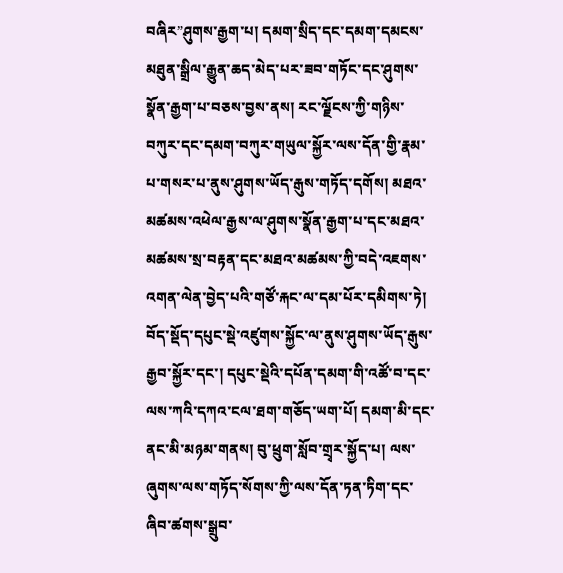བཞིར”ཤུགས་རྒྱག་པ། དམག་སྲིད་དང་དམག་དམངས་མཐུན་སྒྲིལ་རྒྱུན་ཆད་མེད་པར་ཟབ་གཏོང་དང་ཤུགས་སྣོན་རྒྱག་པ་བཅས་བྱས་ནས། རང་ལྗོངས་ཀྱི་གཉིས་བཀུར་དང་དམག་བཀུར་གཡུལ་སྐྱོར་ལས་དོན་གྱི་རྣམ་པ་གསར་པ་ནུས་ཤུགས་ཡོད་རྒུས་གཏོད་དགོས། མཐའ་མཚམས་འཕེལ་རྒྱས་ལ་ཤུགས་སྣོན་རྒྱག་པ་དང་མཐའ་མཚམས་སྲ་བརྟན་དང་མཐའ་མཚམས་ཀྱི་བདེ་འཇགས་འགན་ལེན་བྱེད་པའི་གཙོ་རྐང་ལ་དམ་པོར་དམིགས་ཏེ། བོད་སྡོད་དཔུང་སྡེ་འཛུགས་སྐྱོང་ལ་ནུས་ཤུགས་ཡོད་རྒུས་རྒྱབ་སྐྱོར་དང་། དཔུང་སྡེའི་དཔོན་དམག་གི་འཚོ་བ་དང་ལས་ཀའི་དཀའ་ངལ་ཐག་གཅོད་ཡག་པོ། དམག་མི་དང་ནང་མི་མཉམ་གནས། བུ་ཕྲུག་སློབ་གྲྭར་སྐྱོད་པ། ལས་ཞུགས་ལས་གཏོད་སོགས་ཀྱི་ལས་དོན་ཏན་ཏིག་དང་ཞིབ་ཚགས་སྒྲུབ་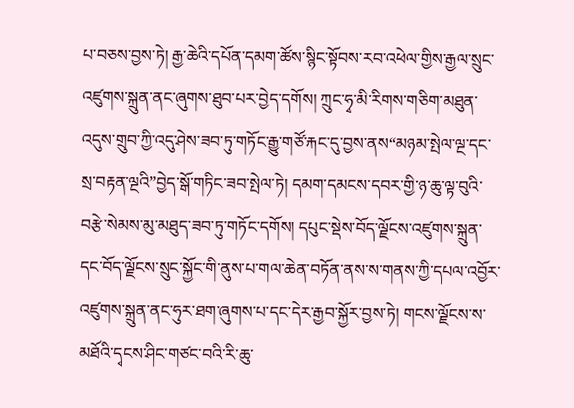པ་བཅས་བྱས་ཏེ། རྒྱ་ཆེའི་དཔོན་དམག་ཚོས་སྙིང་སྟོབས་རབ་འཕེལ་གྱིས་རྒྱལ་སྲུང་འཛུགས་སྐྲུན་ནང་ཞུགས་ཐུབ་པར་བྱེད་དགོས། ཀྲུང་ཧྭ་མི་རིགས་གཅིག་མཐུན་འདུས་གྲུབ་ཀྱི་འདུ་ཤེས་ཟབ་ཏུ་གཏོང་རྒྱུ་གཙོ་རྐང་དུ་བྱས་ནས“མཉམ་སྤེལ་ལྔ་དང་སྲ་བརྟན་ལྔའི”བྱེད་སྒོ་གཏིང་ཟབ་སྤེལ་ཏེ། དམག་དམངས་དབར་གྱི་ཉ་ཆུ་ལྟ་བུའི་བརྩེ་སེམས་མུ་མཐུད་ཟབ་ཏུ་གཏོང་དགོས། དཔུང་སྡེས་བོད་ལྗོངས་འཛུགས་སྐྲུན་དང་བོད་ལྗོངས་སྲུང་སྐྱོང་གི་ནུས་པ་གལ་ཆེན་བཏོན་ནས་ས་གནས་ཀྱི་དཔལ་འབྱོར་འཛུགས་སྐྲུན་ནང་ཧུར་ཐག་ཞུགས་པ་དང་དེར་རྒྱབ་སྐྱོར་བྱས་ཏེ། གངས་ལྗོངས་ས་མཐོའི་དྭངས་ཤིང་གཙང་བའི་རི་ཆུ་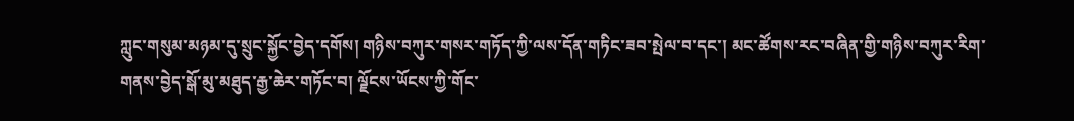ཀླུང་གསུམ་མཉམ་དུ་སྲུང་སྐྱོང་བྱེད་དགོས། གཉིས་བཀུར་གསར་གཏོད་ཀྱི་ལས་དོན་གཏིང་ཟབ་སྤེལ་བ་དང་། མང་ཚོགས་རང་བཞིན་གྱི་གཉིས་བཀུར་རིག་གནས་བྱེད་སྒོ་མུ་མཐུད་རྒྱ་ཆེར་གཏོང་བ། ལྗོངས་ཡོངས་ཀྱི་གོང་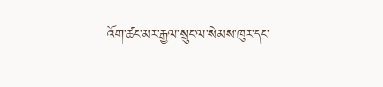འོག་ཚང་མར་རྒྱལ་སྲུང་ལ་སེམས་ཁུར་དང་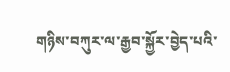གཉིས་བཀུར་ལ་རྒྱབ་སྐྱོར་བྱེད་པའི་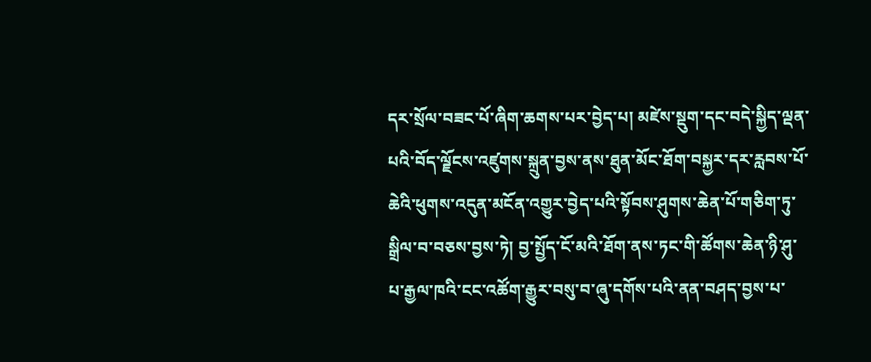དར་སྲོལ་བཟང་པོ་ཞིག་ཆགས་པར་བྱེད་པ། མཛེས་སྡུག་དང་བདེ་སྐྱིད་ལྡན་པའི་བོད་ལྗོངས་འཛུགས་སྐྲུན་བྱས་ནས་ཐུན་མོང་ཐོག་བསྐྱར་དར་རླབས་པོ་ཆེའི་ཕུགས་འདུན་མངོན་འགྱུར་བྱེད་པའི་སྟོབས་ཤུགས་ཆེན་པོ་གཅིག་ཏུ་སྒྲིལ་བ་བཅས་བྱས་ཏེ། བྱ་སྤྱོད་ངོ་མའི་ཐོག་ནས་ཏང་གི་ཚོགས་ཆེན་ཉི་ཤུ་པ་རྒྱལ་ཁའི་ངང་འཚོག་རྒྱུར་བསུ་བ་ཞུ་དགོས་པའི་ནན་བཤད་བྱས་པ་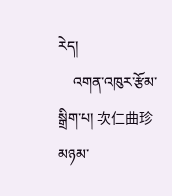རེད།
    འགན་འཁུར་རྩོམ་སྒྲིག་པ། 次仁曲珍
མཉམ་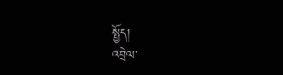སྤྱོད།
འབྲེལ་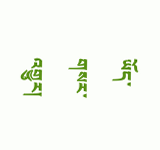ཡོད་གསར་འགྱུར།